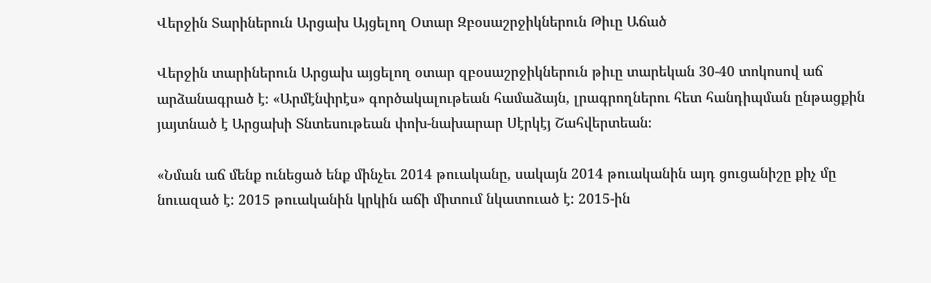Վերջին Տարիներուն Արցախ Այցելող Օտար Զբօսաշրջիկներուն Թիւը Աճած

Վերջին տարիներուն Արցախ այցելող օտար զբօսաշրջիկներուն թիւը տարեկան 30-40 տոկոսով աճ արձանագրած է։ «Արմէնփրէս» գործակալութեան համաձայն, լրագրողներու հետ հանդիպման ընթացքին յայտնած է Արցախի Տնտեսութեան փոխ-նախարար Սէրկէյ Շահվերտեան։

«Նման աճ մենք ունեցած ենք մինչեւ 2014 թուականը, սակայն 2014 թուականին այդ ցուցանիշը քիչ մը նուազած է: 2015 թուականին կրկին աճի միտում նկատուած է: 2015-ին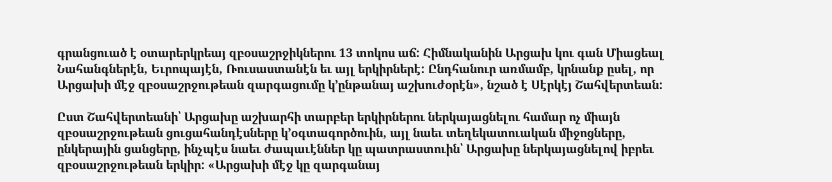գրանցուած է օտարերկրեայ զբօսաշրջիկներու 13 տոկոս աճ: Հիմնականին Արցախ կու գան Միացեալ Նահանգներէն, Եւրոպայէն, Ռուսաստանէն եւ այլ երկիրներէ: Ընդհանուր առմամբ, կրնանք ըսել, որ Արցախի մէջ զբօսաշրջութեան զարգացումը կ՚ընթանայ աշխուժօրէն», նշած է Սէրկէյ Շահվերտեան:

Ըստ Շահվերտեանի՝ Արցախը աշխարհի տարբեր երկիրներու ներկայացնելու համար ոչ միայն զբօսաշրջութեան ցուցահանդէսները կ՚օգտագործուին, այլ նաեւ տեղեկատուական միջոցները, ընկերային ցանցերը, ինչպէս նաեւ ժապաւէններ կը պատրաստուին՝ Արցախը ներկայացնելով իբրեւ զբօսաշրջութեան երկիր: «Արցախի մէջ կը զարգանայ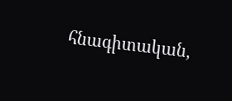հնագիտական,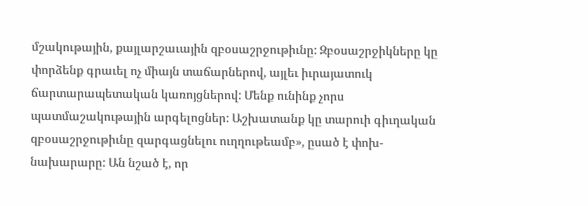մշակութային, քայլարշաւային զբօսաշրջութիւնը: Զբօսաշրջիկները կը փորձենք գրաւել ոչ միայն տաճարներով, այլեւ իւրայատուկ ճարտարապետական կառոյցներով: Մենք ունինք չորս պատմաշակութային արգելոցներ: Աշխատանք կը տարուի գիւղական զբօսաշրջութիւնը զարգացնելու ուղղութեամբ», ըսած է փոխ-նախարարը: Ան նշած է, որ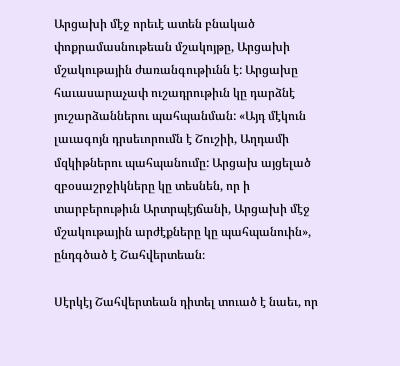Արցախի մէջ որեւէ ատեն բնակած փոքրամասնութեան մշակոյթը, Արցախի մշակութային ժառանգութիւնն է: Արցախը հաւասարաչափ ուշադրութիւն կը դարձնէ յուշարձաններու պահպանման: «Այդ մէկուն լաւագոյն դրսեւորումն է Շուշիի, Աղդամի մզկիթներու պահպանումը: Արցախ այցելած զբօսաշրջիկները կը տեսնեն, որ ի տարբերութիւն Արտրպէյճանի, Արցախի մէջ մշակութային արժէքները կը պահպանուին», ընդգծած է Շահվերտեան։

Սէրկէյ Շահվերտեան դիտել տուած է նաեւ, որ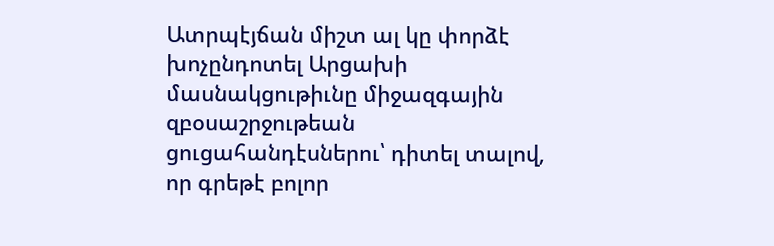Ատրպէյճան միշտ ալ կը փորձէ խոչընդոտել Արցախի մասնակցութիւնը միջազգային զբօսաշրջութեան ցուցահանդէսներու՝ դիտել տալով, որ գրեթէ բոլոր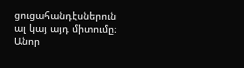ցուցահանդէսներուն ալ կայ այդ միտումը։ Անոր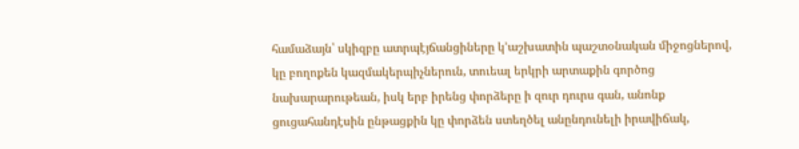համաձայն՝ սկիզբը ատրպէյճանցիները կ՚աշխատին պաշտօնական միջոցներով, կը բողոքեն կազմակերպիչներուն, տուեալ երկրի արտաքին գործոց նախարարութեան, իսկ երբ իրենց փորձերը ի զուր դուրս գան, անոնք ցուցահանդէսին ընթացքին կը փորձեն ստեղծել անընդունելի իրավիճակ,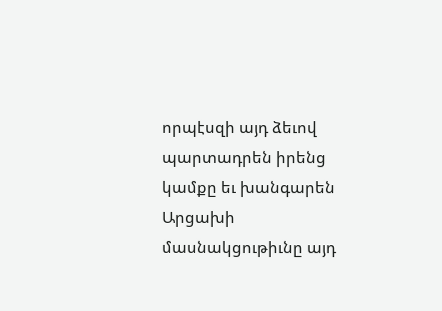որպէսզի այդ ձեւով պարտադրեն իրենց կամքը եւ խանգարեն Արցախի մասնակցութիւնը այդ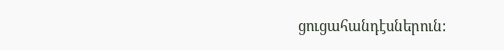ցուցահանդէսներուն: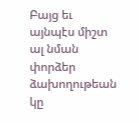Բայց եւ այնպէս միշտ ալ նման փորձեր ձախողութեան կը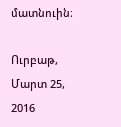մատնուին։

Ուրբաթ, Մարտ 25, 2016